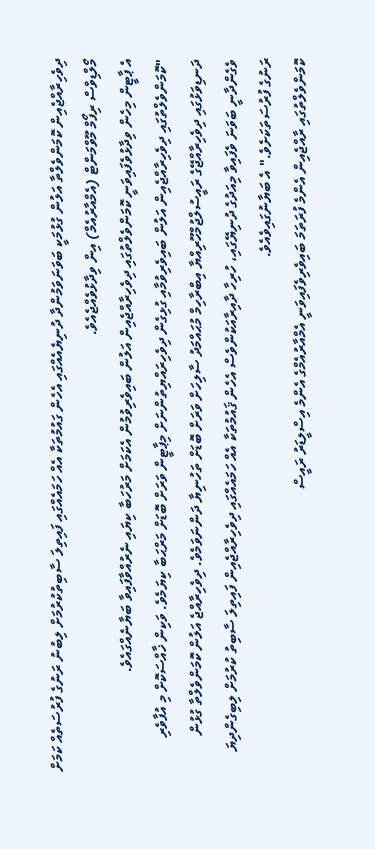ދިވެހިރާއްޖެއިން ކޮމަންވެލްތާ އަލުން ގުޅުމަކީ ބަވަނަވަމުންދާ ދުނިޔެއެއްގައި އެހެން ގައުމުތަކާ އެއް ހަމައެއްގައި ފައިތިލަ ސާބިތުކުރުމަށް ލިބުނު ރަނުގެ ފުރުސަތެއް ކަމަށް މޯލްޑިވްސް ރިފޯމް މޫވްމަންޓް (އެމްއާރުއެމް) އިން ވިދާޅުވެއްޖެއެވެ.
އެ ޕާޓީން މިހެން ވިދާޅުވެފައިވަނީ ކޮމަންވެލްތުގައި ދިވެހިރާއްޖެއިން އަލުން ބައިވެރިވުމުން އެކަމަށް މަރުހަބާ ކިޔައި ނެރުއްވާފައިވާ ބަޔާނެއްގައެވެ.
"ކޮމަންވެލްތުގައި ދިވެހިރާއްޖެއިން އަލުން ބައިވެރިވުމާއި ގުޅިގެން ދިވެހިރައްޔިތުންނަށް މިޕާޓީން ވަރަށް ބޮޑަށް މަރްޙަބާ ކިޔަމެވެ. ވަކިން ޚާއްސަކޮށް މި އުފާވެރި ދަނޑިވަޅުގައި ދިވެހިރާއްޖޭގެ ރައީސުލްޖުމްހޫރިއްޔާ އިބްރާހިމް މުޙައްމަދު ސާލިހަށް ވަރަށް ބޮޑަށް ތަހުނިޔާ ދަންނަވަމެވެ. ދިވެހިރާއްޖެ އަލުން ކޮމަންވެލްތާ ގުޅުން ވެގެންދާނީ ބަވަނަ ވެފައިވާ މިއަދުގެ ދުނިޔޭގައި، ހުރިހާ ދާއިރާއަކުންވެސް އެހެން ޤައުމުތަކާ އެއް ހަމައެއްގައި ދިވެހިރާއްޖެއިން ފައިތިލަ ސާބިތު ކުރުމަށް ލިބިގެންދިޔަ ރަނުގެ ފުރުސަތަކަށެވެ." އެ ބަޔާނުގައިވެއެވެ.
ކޮމަންވެލްތުގައި ރާއްޖެއިން އެންމެ ފުރަތަމަ ބައިވެރިވެފައިވަނީ އެމްއާރުއެމްގެ އެންމެ އިސްލީޑަރު ރައީސް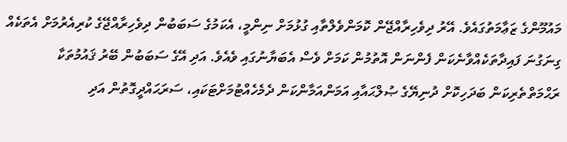މައުމޫންގެ ޒަޢާމަތުގައެވެ. އޭރު ދިވެހިރާއްޖޭން ކޮމަންވެލްތާއި ގުޅުމަށް ނިންމީ، އެކަމުގެ ސަބަބުން ދިވެހިރާއްޖޭގެ ކުރިއެރުމަށް އެތަކެއް ގިނަގުނަ ފައިދާތަކެއްވާނެކަން ފެންނަން އޮތުމުން ކަމަށް ވެސް އެބަޔާނުގައި ވެއެވެ. އަދި އޭގެ ސަބަބުން ބޭރު ޤައުމުތަކާ ރަޙްމަތްތެރިކަން ބަދަހިކޮށް ދުނިޔޭގެ ޞުލްޙައާއި އަމަންއަމާންކަން ދެމެހެއްޓުމަށްޓަކައި، ސަރަޙައްދީގޮތުން އަދި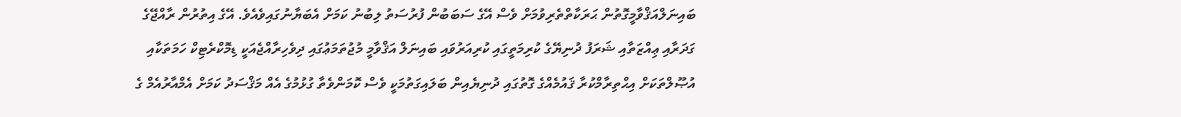ބައިނަލްއަޤްވާމީގޮތުން ޙަރަކާތްތެރިވުމަށް ވެސް އޭގެ ސަބަބުން ފުރުސަތު ލިބުނު ކަމަށް އެބަޔާނުގައިވެއެވެ. އޭގެ އިތުރުން ރާއްޖޭގެ ގަދަރާއި ޢިއްޒަތާއި ޝަރަފު ދުނިޔޭގެ ކުރިމަތީގައި ކުރިއަރުވައި ބައިނަލް އަޤްވާމީ މުޖުތަމަޢުގައި ދިވެހިރާއްޖެއަކީ ޑިމޮކްރެޓިކް ހަމަތަކާއި އުޞޫލްތަކަށް އިޙްތިރާމްކުރާ ޤައުމެއްގެ ގޮތުގައި ދުނިޔެއިން ބަލައިގަތުމަކީ ވެސް ކޮމަންވެތާ ގުޅުމުގެ އެއް މަޤްސަދު ކަމަށް އެމްއާރުއެމް ގެ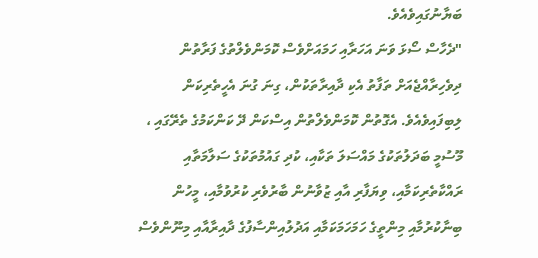ބަޔާނުގައިވެއެވެ.
"ދެހާސް ސޯޅަ ވަނަ އަހަރާއި ހަމައަށްވެސް ކޮމަންވެލްތުގެ ފަރާތުން ދިވެހިރާއްޖެއަށް ތަފާތު އެކި ދާއިރާތަކުން، ގިނަ ގުނަ އެހީތެރިކަން ލިބިފައިވެއެވެ. އެގޮތުން ކޮމަންވެލްތުން އިސްކަން ދޭ ކަންކަމުގެ ތެރޭގައި ، މޫސުމީ ބަދަލުތަކުގެ މައްސަލަ ތަކާއި، ކުދި ގައުމުތަކުގެ ސަލާމަތާއި ރައްކާތެރިކަމާއި، ވިޔަފާރި އާއި ޒުވާނުން ބާރުވެރި ކުރުވުމާއި، މީހުން ބިނާކުރުމާއި މިންތީގެ ހަމަހަމަކަމާއި އަދުލުއިންސާފުގެ ދާއިރާއާއި މިނޫންވެސް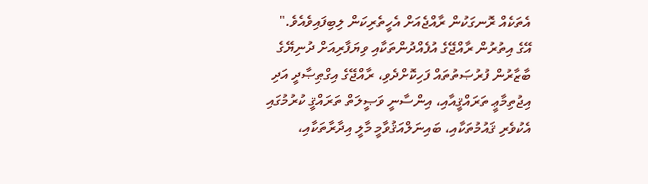އެތަކެއް ރޮނގަކުން ރާއްޖެއަށް އެހީތެރިކަން ލިބިފައިވެއެވެ."
އޭގެ އިތުރުން ރާއްޖޭގެ އުފެއްދުންތަކާއި ވިޔަފާރިއަށް ދުނިޔޭގެ ބާޒާރުން ފުރުޞަތުތައް ފަހިކޮށްދެވި، ރާއްޖޭގެ އިގްޠިޞާދީ އަދި އިޖުތިމާޢީ ތަރައްޤީއާއި، އިންސާނީ ވަޞީލަތް ތަރައްޤީ ކުރުމުގައި އެކުވެރި ޤައުމުތަކާއި، ބައިނަލްއަޤުވާމީ މާލީ އިދާރާތަކާއި،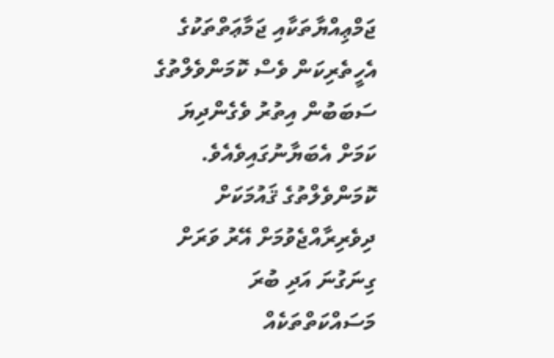ޖަމްޢިއްޔާތަކާއި ޖަމާޢަތްތަކުގެ އެހީތެރިކަން ވެސް ކޮމަންވެލްތުގެ ސަބަބުން އިތުރު ވެގެންދިޔަ ކަމަށް އެބަޔާނުގައިވެއެވެ.
ކޮމަންވެލްތުގެ ޤައުމަކަށް ދިވެރިރާއްޖެވުމަށް އޭރު ވަރަށް ގިނަގުނަ އަދި ބުރަ މަސައްކަތްތަކެއް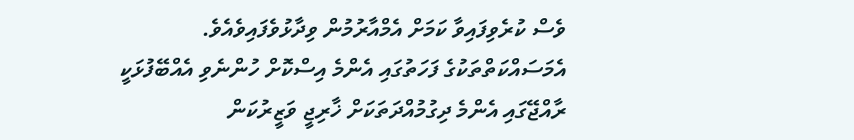ވެސް ކުރެވިފައިވާ ކަމަށް އެމްއާރުމުން ވިދާޅުވެފައިވެއެވެ. އެމަސައްކަތްތަކުގެ ފަހަތުގައި އެންމެ އިސްކޮށް ހުންނެވި އެއްބޭފުޅަކީ ރާއްޖޭގައި އެންމެ ދިގުމުއްދަތަކަށް ޚާރިޖީ ވަޒީރުކަން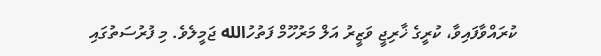ކުރައްވާފައިވާ، ކުރީގެ ޚާރިޖީ ވަޒީރު އަލް މަރުހޫމް ފަތުހުالله ޖަމީލެވެ. މި ފުރުސަތުގައި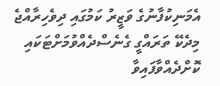އެމަނިކުފާނުގެ ވަޒީރު ކަމުގައި ދިވެހިރާއްޖެ މިދެކޭ ތަރައްގީ ގެނެސްދެއްވުމަށްޓަކައި ކޮށްދެއްވާފައިވާ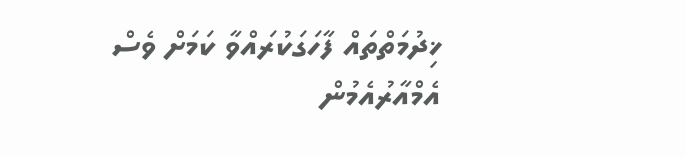ޚިދުމަތްތައް ފާހަގަކުރައްވާ ކަމަށް ވެސް އެމްއާރުއެމުން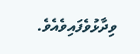ވިދާޅުވެފައިވެއެވެ.